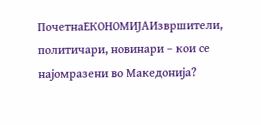ПочетнаЕКОНОМИЈАИзвршители, политичари, новинари – кои се најомразени во Македонија?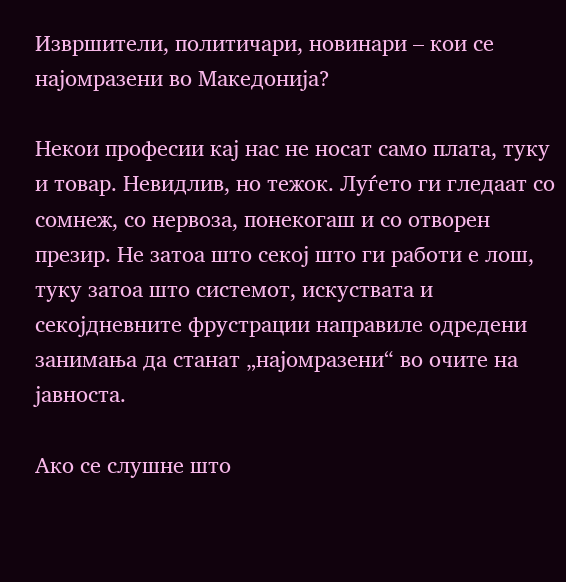Извршители, политичари, новинари – кои се најомразени во Македонија?

Некои професии кај нас не носат само плата, туку и товар. Невидлив, но тежок. Луѓето ги гледаат со сомнеж, со нервоза, понекогаш и со отворен презир. Не затоа што секој што ги работи е лош, туку затоа што системот, искуствата и секојдневните фрустрации направиле одредени занимања да станат „најомразени“ во очите на јавноста.

Ако се слушне што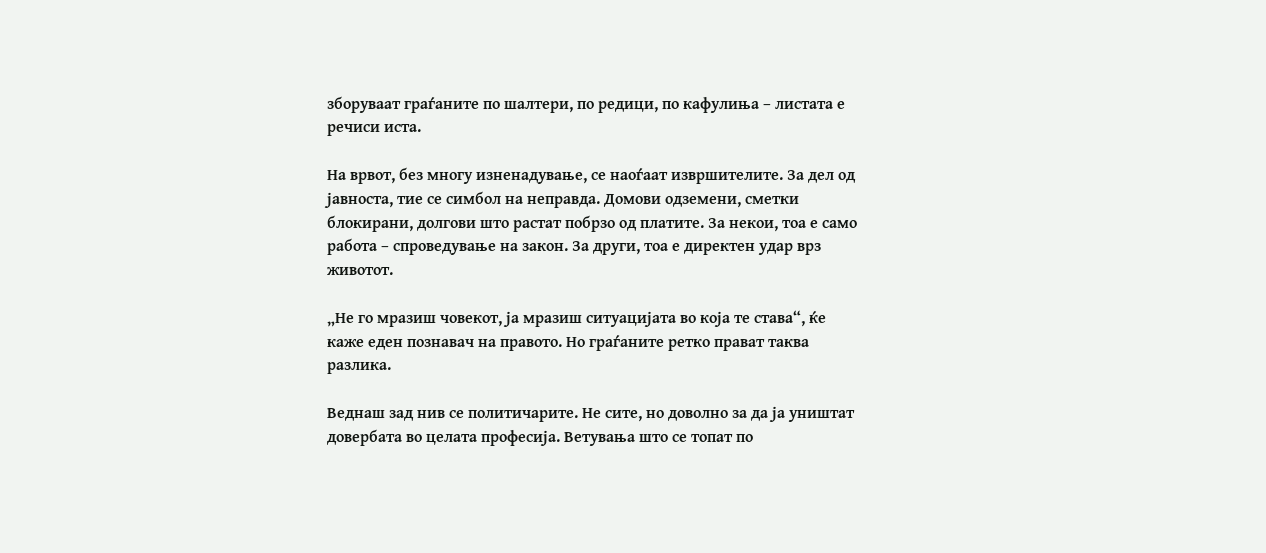зборуваат граѓаните по шалтери, по редици, по кафулиња – листата е речиси иста.

На врвот, без многу изненадување, се наоѓаат извршителите. За дел од јавноста, тие се симбол на неправда. Домови одземени, сметки блокирани, долгови што растат побрзо од платите. За некои, тоа е само работа – спроведување на закон. За други, тоа е директен удар врз животот.

„Не го мразиш човекот, ја мразиш ситуацијата во која те става“, ќе каже еден познавач на правото. Но граѓаните ретко прават таква разлика.

Веднаш зад нив се политичарите. Не сите, но доволно за да ја уништат довербата во целата професија. Ветувања што се топат по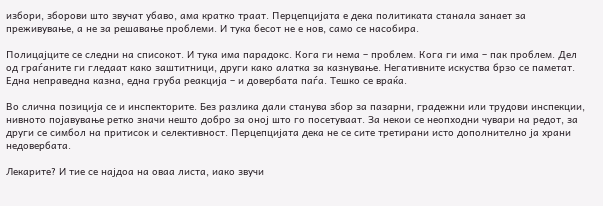избори, зборови што звучат убаво, ама кратко траат. Перцепцијата е дека политиката станала занает за преживување, а не за решавање проблеми. И тука бесот не е нов, само се насобира.

Полицајците се следни на списокот. И тука има парадокс. Кога ги нема – проблем. Кога ги има – пак проблем. Дел од граѓаните ги гледаат како заштитници, други како алатка за казнување. Негативните искуства брзо се паметат. Една неправедна казна, една груба реакција – и довербата паѓа. Тешко се враќа.

Во слична позиција се и инспекторите. Без разлика дали станува збор за пазарни, градежни или трудови инспекции, нивното појавување ретко значи нешто добро за оној што го посетуваат. За некои се неопходни чувари на редот, за други се симбол на притисок и селективност. Перцепцијата дека не се сите третирани исто дополнително ја храни недовербата.

Лекарите? И тие се најдоа на оваа листа, иако звучи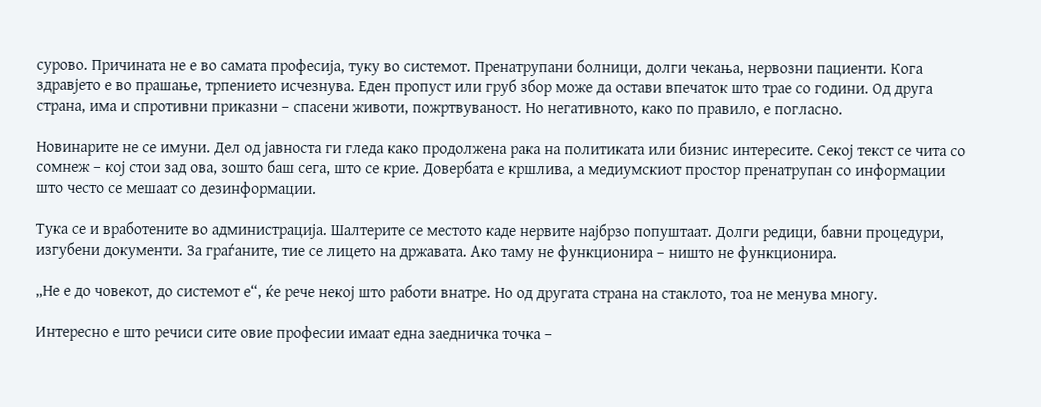сурово. Причината не е во самата професија, туку во системот. Пренатрупани болници, долги чекања, нервозни пациенти. Кога здравјето е во прашање, трпението исчезнува. Еден пропуст или груб збор може да остави впечаток што трае со години. Од друга страна, има и спротивни приказни – спасени животи, пожртвуваност. Но негативното, како по правило, е погласно.

Новинарите не се имуни. Дел од јавноста ги гледа како продолжена рака на политиката или бизнис интересите. Секој текст се чита со сомнеж – кој стои зад ова, зошто баш сега, што се крие. Довербата е кршлива, а медиумскиот простор пренатрупан со информации што често се мешаат со дезинформации.

Тука се и вработените во администрација. Шалтерите се местото каде нервите најбрзо попуштаат. Долги редици, бавни процедури, изгубени документи. За граѓаните, тие се лицето на државата. Ако таму не функционира – ништо не функционира.

„Не е до човекот, до системот е“, ќе рече некој што работи внатре. Но од другата страна на стаклото, тоа не менува многу.

Интересно е што речиси сите овие професии имаат една заедничка точка –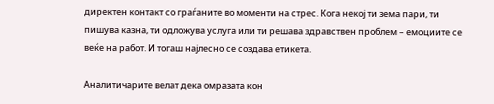директен контакт со граѓаните во моменти на стрес. Кога некој ти зема пари, ти пишува казна, ти одложува услуга или ти решава здравствен проблем – емоциите се веќе на работ. И тогаш најлесно се создава етикета.

Аналитичарите велат дека омразата кон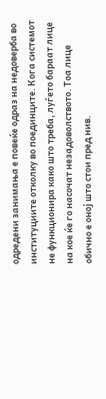одредени занимања е повеќе одраз на недоверба во институциите отколку во поединците. Кога системот не функционира како што треба, луѓето бараат лице на кое ќе го насочат незадоволството. Тоа лице обично е оној што стои пред нив.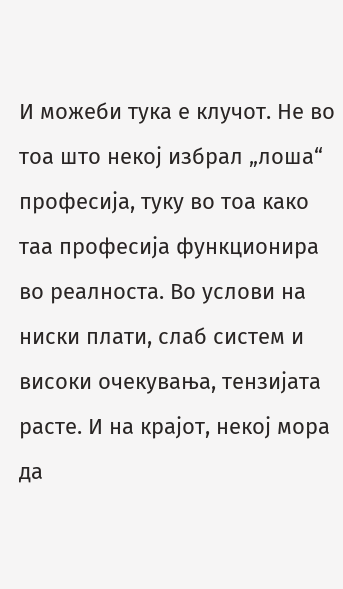И можеби тука е клучот. Не во тоа што некој избрал „лоша“ професија, туку во тоа како таа професија функционира во реалноста. Во услови на ниски плати, слаб систем и високи очекувања, тензијата расте. И на крајот, некој мора да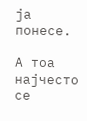ја понесе.

А тоа најчесто се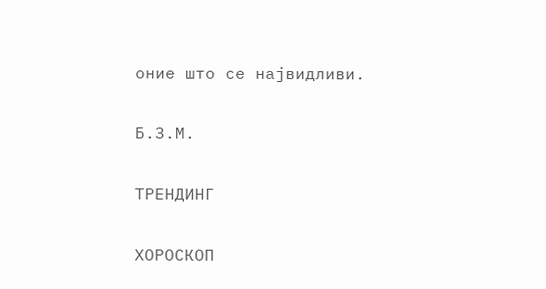оние што се највидливи.

Б.З.М.

ТРЕНДИНГ

ХОРОСКОП